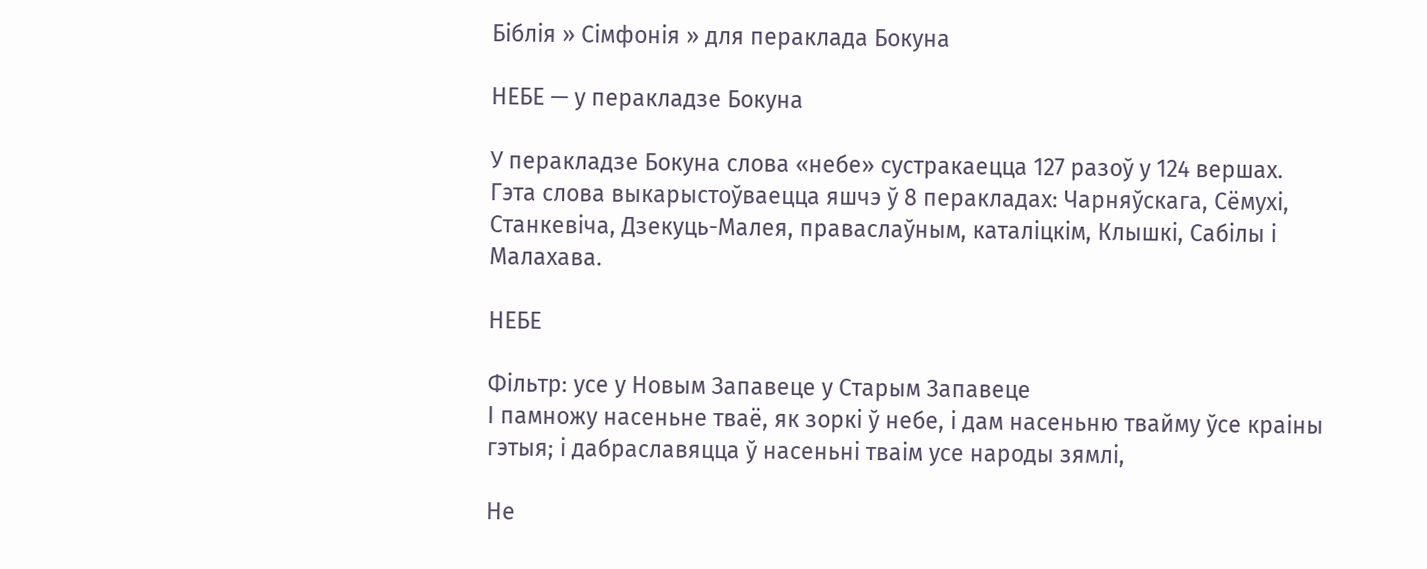Біблія » Сімфонія » для пераклада Бокуна

НЕБЕ — у перакладзе Бокуна

У перакладзе Бокуна слова «небе» сустракаецца 127 разоў у 124 вершах.
Гэта слова выкарыстоўваецца яшчэ ў 8 перакладах: Чарняўскага, Сёмухі, Станкевіча, Дзекуць-Малея, праваслаўным, каталіцкім, Клышкi, Сабілы і Малахава.

НЕБЕ

Фільтр: усе у Новым Запавеце у Старым Запавеце
І памножу насеньне тваё, як зоркі ў небе, і дам насеньню твайму ўсе краіны гэтыя; і дабраславяцца ў насеньні тваім усе народы зямлі,

Не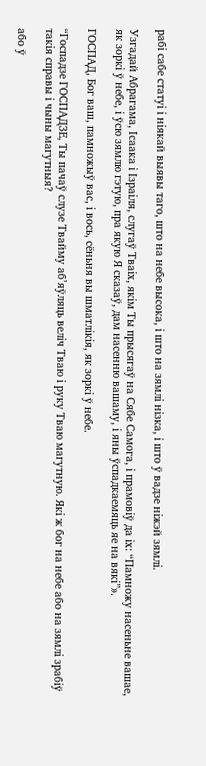рабі сабе статуі і ніякай выявы таго, што на небе высока, і што на зямлі нізка, і што ў вадзе ніжэй зямлі.

Узгадай Абрагама, Ісаака і Ізраіля, слугаў Тваіх, якім Ты прысягаў на Сябе Самога, і прамовіў да іх: “Памножу насеньне вашае, як зоркі ў небе, і ўсю зямлю гэтую, пра якую Я сказаў, дам насенню вашаму, і яны ўспадкаемяць яе на вякі”».

ГОСПАД, Бог ваш, памножыў вас, і вось, сёньня вы шматлікія, як зоркі ў небе.

“Госпадзе ГОСПАДЗЕ, Ты пачаў слузе Твайму аб’яўляць веліч Тваю і руку Тваю магутную. Які ж бог на небе або на зямлі зрабіў такія справы і чыны магутныя?

або ў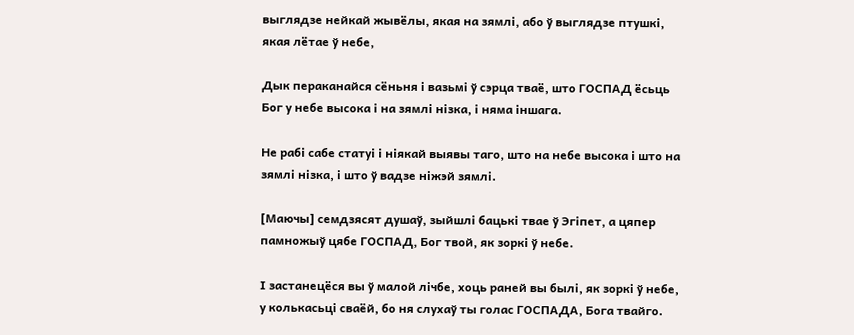выглядзе нейкай жывёлы, якая на зямлі, або ў выглядзе птушкі, якая лётае ў небе,

Дык пераканайся сёньня і вазьмі ў сэрца тваё, што ГОСПАД ёсьць Бог у небе высока і на зямлі нізка, і няма іншага.

Не рабі сабе статуі і ніякай выявы таго, што на небе высока і што на зямлі нізка, і што ў вадзе ніжэй зямлі.

[Маючы] семдзясят душаў, зыйшлі бацькі твае ў Эгіпет, а цяпер памножыў цябе ГОСПАД, Бог твой, як зоркі ў небе.

І застанецёся вы ў малой лічбе, хоць раней вы былі, як зоркі ў небе, у колькасьці сваёй, бо ня слухаў ты голас ГОСПАДА, Бога твайго.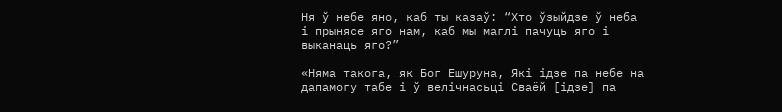Ня ў небе яно, каб ты казаў: “Хто ўзыйдзе ў неба і прынясе яго нам, каб мы маглі пачуць яго і выканаць яго?”

«Няма такога, як Бог Ешуруна, Які ідзе па небе на дапамогу табе і ў велічнасьці Сваёй [ідзе] па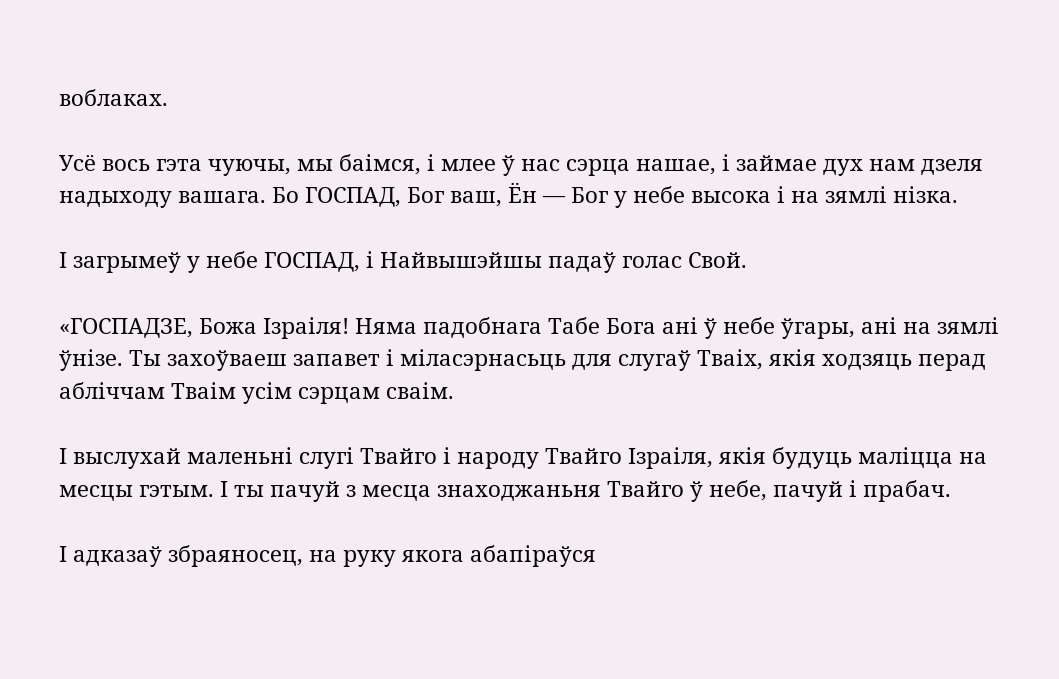воблаках.

Усё вось гэта чуючы, мы баімся, і млее ў нас сэрца нашае, і займае дух нам дзеля надыходу вашага. Бо ГОСПАД, Бог ваш, Ён — Бог у небе высока і на зямлі нізка.

І загрымеў у небе ГОСПАД, і Найвышэйшы падаў голас Свой.

«ГОСПАДЗЕ, Божа Ізраіля! Няма падобнага Табе Бога ані ў небе ўгары, ані на зямлі ўнізе. Ты захоўваеш запавет і міласэрнасьць для слугаў Тваіх, якія ходзяць перад абліччам Тваім усім сэрцам сваім.

І выслухай маленьні слугі Твайго і народу Твайго Ізраіля, якія будуць маліцца на месцы гэтым. І ты пачуй з месца знаходжаньня Твайго ў небе, пачуй і прабач.

І адказаў збраяносец, на руку якога абапіраўся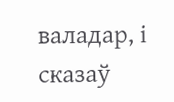валадар, і сказаў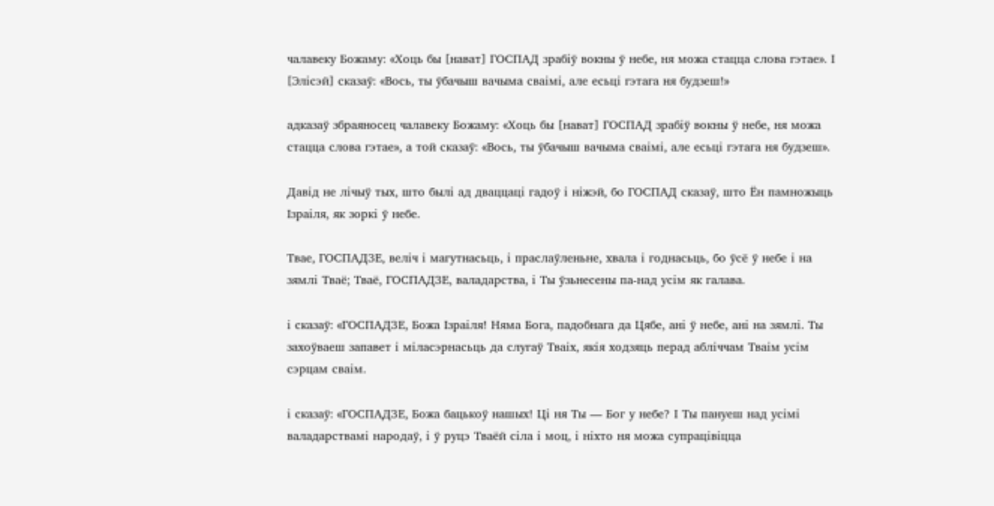чалавеку Божаму: «Хоць бы [нават] ГОСПАД зрабіў вокны ў небе, ня можа стацца слова гэтае». І [Элісэй] сказаў: «Вось, ты ўбачыш вачыма сваімі, але есьці гэтага ня будзеш!»

адказаў збраяносец чалавеку Божаму: «Хоць бы [нават] ГОСПАД зрабіў вокны ў небе, ня можа стацца слова гэтае», а той сказаў: «Вось, ты ўбачыш вачыма сваімі, але есьці гэтага ня будзеш».

Давід не лічыў тых, што былі ад дваццаці гадоў і ніжэй, бо ГОСПАД сказаў, што Ён памножыць Ізраіля, як зоркі ў небе.

Твае, ГОСПАДЗЕ, веліч і магутнасьць, і праслаўленьне, хвала і годнасьць, бо ўсё ў небе і на зямлі Тваё; Тваё, ГОСПАДЗЕ, валадарства, і Ты ўзьнесены па-над усім як галава.

і сказаў: «ГОСПАДЗЕ, Божа Ізраіля! Няма Бога, падобнага да Цябе, ані ў небе, ані на зямлі. Ты захоўваеш запавет і міласэрнасьць да слугаў Тваіх, якія ходзяць перад абліччам Тваім усім сэрцам сваім.

і сказаў: «ГОСПАДЗЕ, Божа бацькоў нашых! Ці ня Ты — Бог у небе? І Ты пануеш над усімі валадарствамі народаў, і ў руцэ Тваёй сіла і моц, і ніхто ня можа супрацівіцца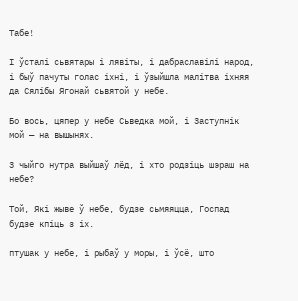Табе!

І ўсталі сьвятары і лявіты, і дабраславілі народ, і быў пачуты голас іхні, і ўзыйшла малітва іхняя да Сялібы Ягонай сьвятой у небе.

Бо вось, цяпер у небе Сьведка мой, і Заступнік мой — на вышынях.

З чыйго нутра выйшаў лёд, і хто родзіць шэраш на небе?

Той, Які жыве ў небе, будзе сьмяяцца, Госпад будзе кпіць з іх.

птушак у небе, і рыбаў у моры, і ўсё, што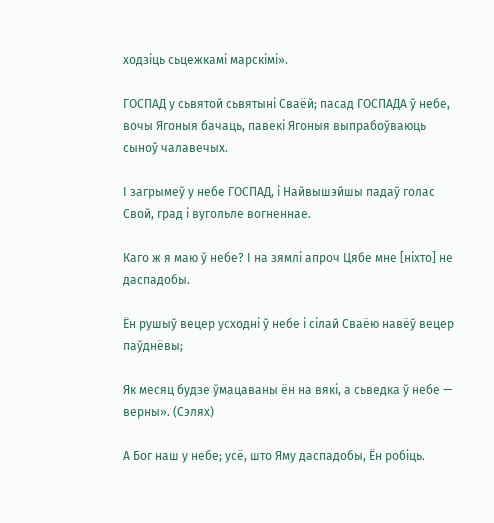ходзіць сьцежкамі марскімі».

ГОСПАД у сьвятой сьвятыні Сваёй; пасад ГОСПАДА ў небе, вочы Ягоныя бачаць, павекі Ягоныя выпрабоўваюць сыноў чалавечых.

І загрымеў у небе ГОСПАД, і Найвышэйшы падаў голас Свой, град і вугольле вогненнае.

Каго ж я маю ў небе? І на зямлі апроч Цябе мне [ніхто] не даспадобы.

Ён рушыў вецер усходні ў небе і сілай Сваёю навёў вецер паўднёвы;

Як месяц будзе ўмацаваны ён на вякі, а сьведка ў небе — верны». (Сэлях)

А Бог наш у небе; усё, што Яму даспадобы, Ён робіць.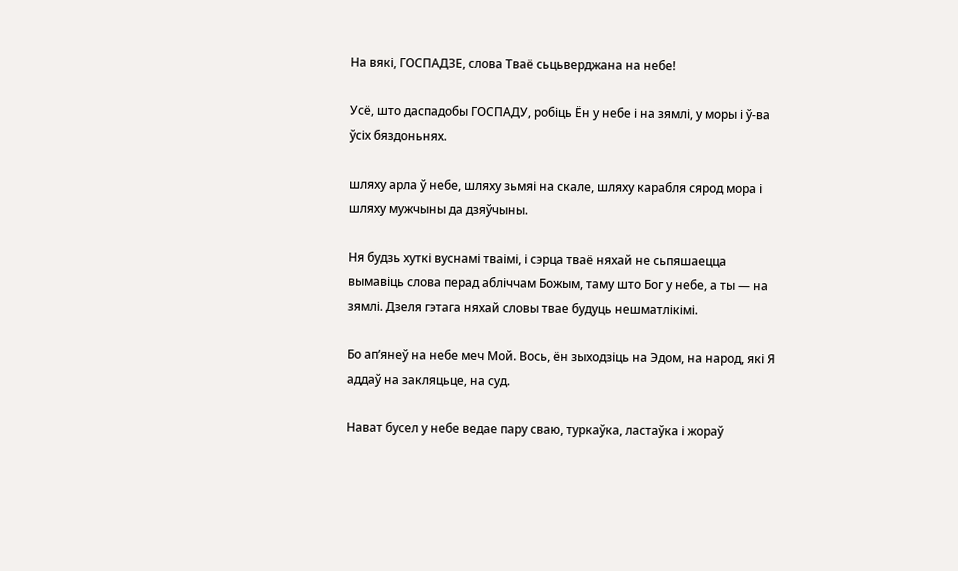На вякі, ГОСПАДЗЕ, слова Тваё сьцьверджана на небе!

Усё, што даспадобы ГОСПАДУ, робіць Ён у небе і на зямлі, у моры і ў-ва ўсіх бяздоньнях.

шляху арла ў небе, шляху зьмяі на скале, шляху карабля сярод мора і шляху мужчыны да дзяўчыны.

Ня будзь хуткі вуснамі тваімі, і сэрца тваё няхай не сьпяшаецца вымавіць слова перад абліччам Божым, таму што Бог у небе, а ты — на зямлі. Дзеля гэтага няхай словы твае будуць нешматлікімі.

Бо ап’янеў на небе меч Мой. Вось, ён зыходзіць на Эдом, на народ, які Я аддаў на закляцьце, на суд.

Нават бусел у небе ведае пару сваю, туркаўка, ластаўка і жораў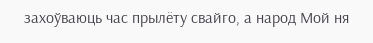захоўваюць час прылёту свайго, а народ Мой ня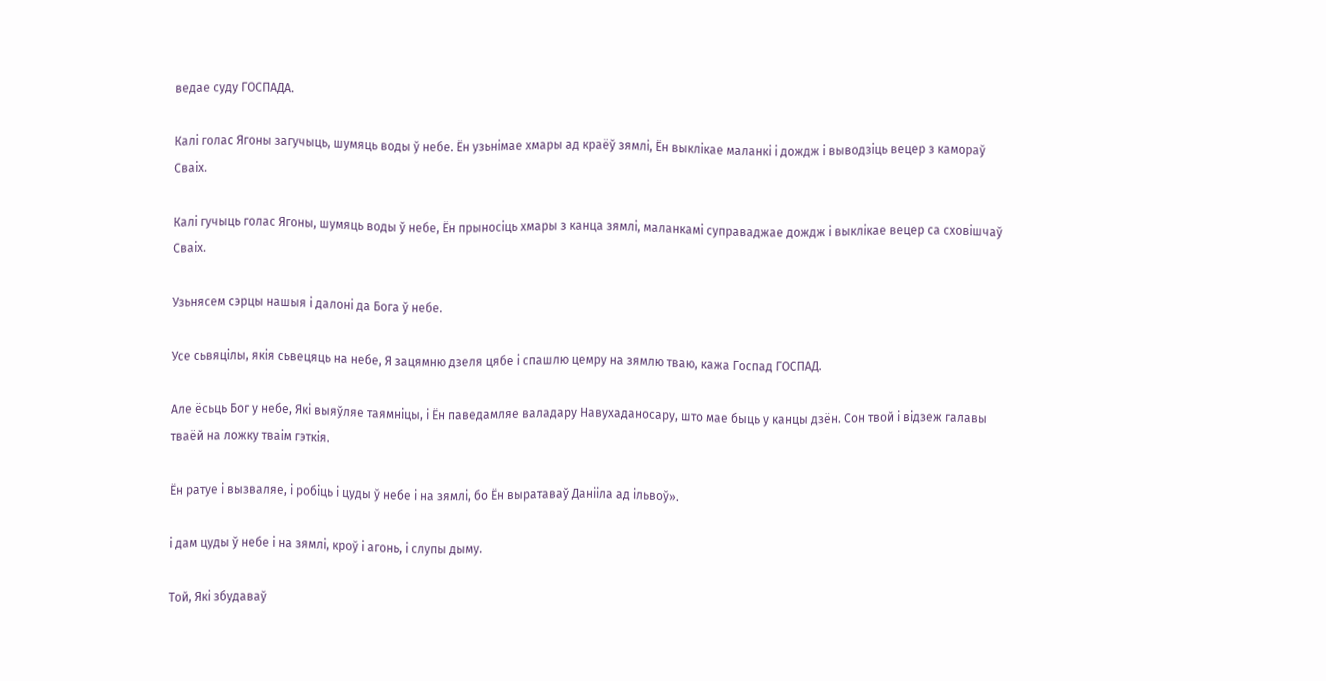ведае суду ГОСПАДА.

Калі голас Ягоны загучыць, шумяць воды ў небе. Ён узьнімае хмары ад краёў зямлі, Ён выклікае маланкі і дождж і выводзіць вецер з камораў Сваіх.

Калі гучыць голас Ягоны, шумяць воды ў небе, Ён прыносіць хмары з канца зямлі, маланкамі суправаджае дождж і выклікае вецер са сховішчаў Сваіх.

Узьнясем сэрцы нашыя і далоні да Бога ў небе.

Усе сьвяцілы, якія сьвецяць на небе, Я зацямню дзеля цябе і спашлю цемру на зямлю тваю, кажа Госпад ГОСПАД.

Але ёсьць Бог у небе, Які выяўляе таямніцы, і Ён паведамляе валадару Навухаданосару, што мае быць у канцы дзён. Сон твой і відзеж галавы тваёй на ложку тваім гэткія.

Ён ратуе і вызваляе, і робіць і цуды ў небе і на зямлі, бо Ён выратаваў Данііла ад ільвоў».

і дам цуды ў небе і на зямлі, кроў і агонь, і слупы дыму.

Той, Які збудаваў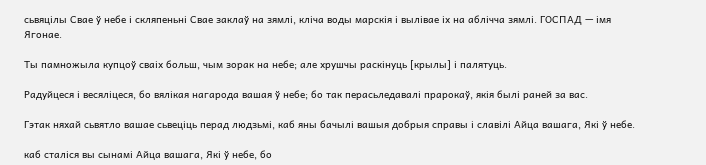сьвяцілы Свае ў небе і скляпеньні Свае заклаў на зямлі, кліча воды марскія і вылівае іх на аблічча зямлі. ГОСПАД — імя Ягонае.

Ты памножыла купцоў сваіх больш, чым зорак на небе; але хрушчы раскінуць [крылы] і палятуць.

Радуйцеся і весяліцеся, бо вялікая нагарода вашая ў небе; бо так перасьледавалі прарокаў, якія былі раней за вас.

Гэтак няхай сьвятло вашае сьвеціць перад людзьмі, каб яны бачылі вашыя добрыя справы і славілі Айца вашага, Які ў небе.

каб сталіся вы сынамі Айца вашага, Які ў небе, бо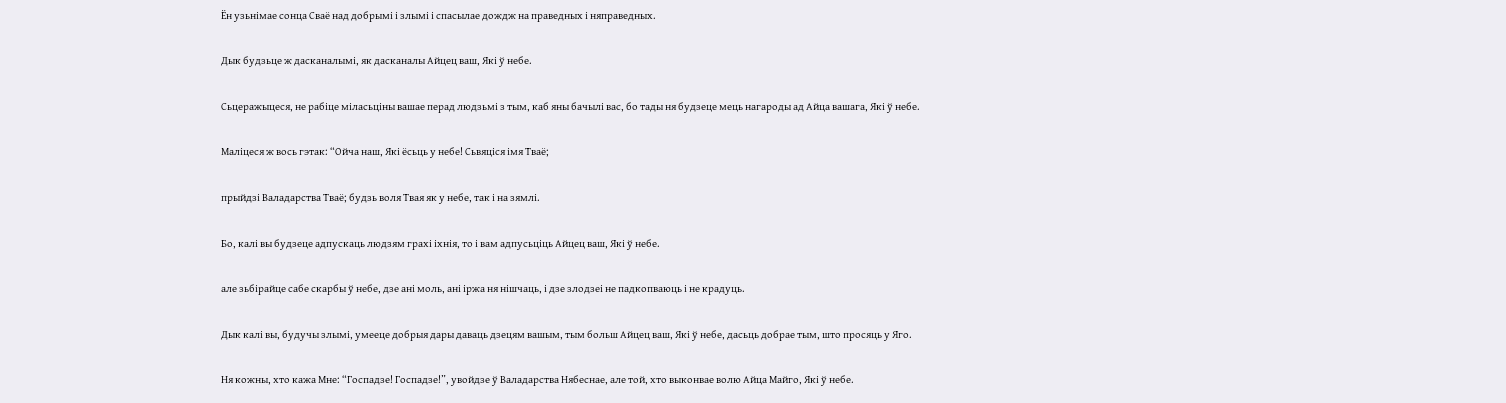Ён узьнімае сонца Сваё над добрымі і злымі і спасылае дождж на праведных і няправедных.

Дык будзьце ж дасканалымі, як дасканалы Айцец ваш, Які ў небе.

Сьцеражыцеся, не рабіце міласьціны вашае перад людзьмі з тым, каб яны бачылі вас, бо тады ня будзеце мець нагароды ад Айца вашага, Які ў небе.

Маліцеся ж вось гэтак: “Ойча наш, Які ёсьць у небе! Сьвяціся імя Тваё;

прыйдзі Валадарства Тваё; будзь воля Твая як у небе, так і на зямлі.

Бо, калі вы будзеце адпускаць людзям грахі іхнія, то і вам адпусьціць Айцец ваш, Які ў небе.

але зьбірайце сабе скарбы ў небе, дзе ані моль, ані іржа ня нішчаць, і дзе злодзеі не падкопваюць і не крадуць.

Дык калі вы, будучы злымі, умееце добрыя дары даваць дзецям вашым, тым больш Айцец ваш, Які ў небе, дасьць добрае тым, што просяць у Яго.

Ня кожны, хто кажа Мне: “Госпадзе! Госпадзе!”, увойдзе ў Валадарства Нябеснае, але той, хто выконвае волю Айца Майго, Які ў небе.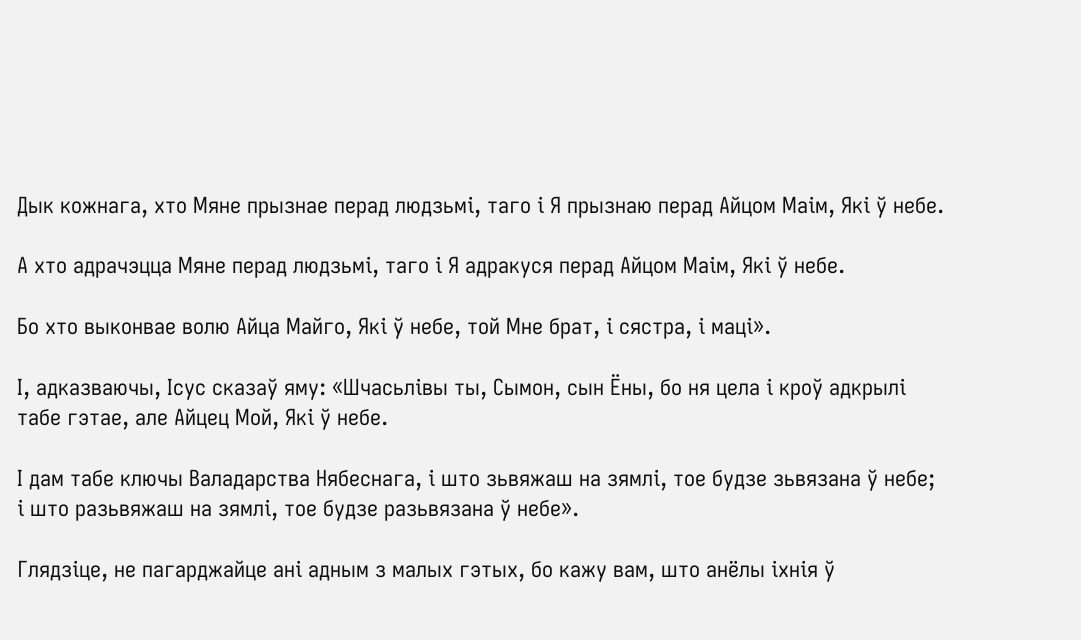Дык кожнага, хто Мяне прызнае перад людзьмі, таго і Я прызнаю перад Айцом Маім, Які ў небе.

А хто адрачэцца Мяне перад людзьмі, таго і Я адракуся перад Айцом Маім, Які ў небе.

Бо хто выконвае волю Айца Майго, Які ў небе, той Мне брат, і сястра, і маці».

І, адказваючы, Ісус сказаў яму: «Шчасьлівы ты, Сымон, сын Ёны, бо ня цела і кроў адкрылі табе гэтае, але Айцец Мой, Які ў небе.

І дам табе ключы Валадарства Нябеснага, і што зьвяжаш на зямлі, тое будзе зьвязана ў небе; і што разьвяжаш на зямлі, тое будзе разьвязана ў небе».

Глядзіце, не пагарджайце ані адным з малых гэтых, бо кажу вам, што анёлы іхнія ў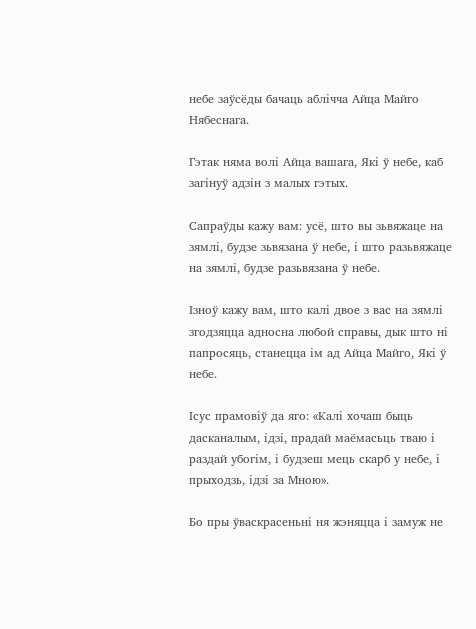небе заўсёды бачаць аблічча Айца Майго Нябеснага.

Гэтак няма волі Айца вашага, Які ў небе, каб загінуў адзін з малых гэтых.

Сапраўды кажу вам: усё, што вы зьвяжаце на зямлі, будзе зьвязана ў небе, і што разьвяжаце на зямлі, будзе разьвязана ў небе.

Ізноў кажу вам, што калі двое з вас на зямлі згодзяцца адносна любой справы, дык што ні папросяць, станецца ім ад Айца Майго, Які ў небе.

Ісус прамовіў да яго: «Калі хочаш быць дасканалым, ідзі, прадай маёмасьць тваю і раздай убогім, і будзеш мець скарб у небе, і прыходзь, ідзі за Мною».

Бо пры ўваскрасеньні ня жэняцца і замуж не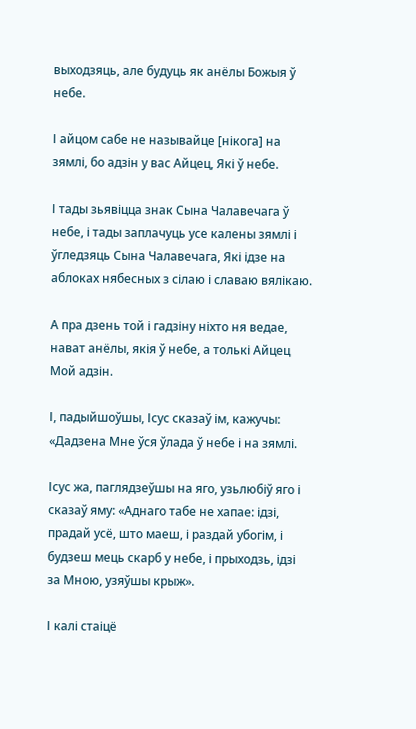выходзяць, але будуць як анёлы Божыя ў небе.

І айцом сабе не называйце [нікога] на зямлі, бо адзін у вас Айцец, Які ў небе.

І тады зьявіцца знак Сына Чалавечага ў небе, і тады заплачуць усе калены зямлі і ўгледзяць Сына Чалавечага, Які ідзе на аблоках нябесных з сілаю і славаю вялікаю.

А пра дзень той і гадзіну ніхто ня ведае, нават анёлы, якія ў небе, а толькі Айцец Мой адзін.

І, падыйшоўшы, Ісус сказаў ім, кажучы: «Дадзена Мне ўся ўлада ў небе і на зямлі.

Ісус жа, паглядзеўшы на яго, узьлюбіў яго і сказаў яму: «Аднаго табе не хапае: ідзі, прадай усё, што маеш, і раздай убогім, і будзеш мець скарб у небе, і прыходзь, ідзі за Мною, узяўшы крыж».

І калі стаіцё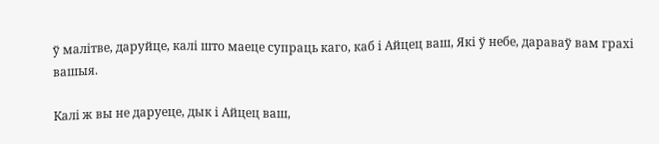ў малітве, даруйце, калі што маеце супраць каго, каб і Айцец ваш, Які ў небе, дараваў вам грахі вашыя.

Калі ж вы не даруеце, дык і Айцец ваш,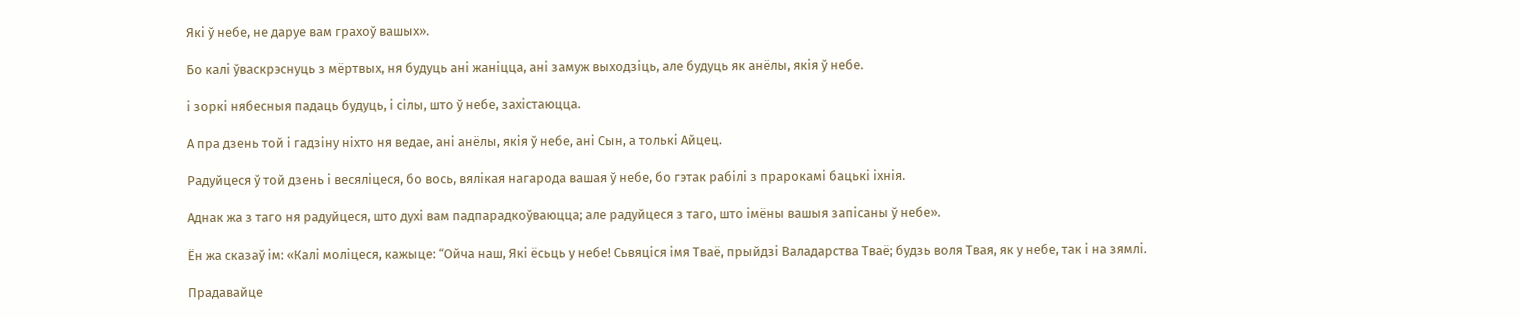Які ў небе, не даруе вам грахоў вашых».

Бо калі ўваскрэснуць з мёртвых, ня будуць ані жаніцца, ані замуж выходзіць, але будуць як анёлы, якія ў небе.

і зоркі нябесныя падаць будуць, і сілы, што ў небе, захістаюцца.

А пра дзень той і гадзіну ніхто ня ведае, ані анёлы, якія ў небе, ані Сын, а толькі Айцец.

Радуйцеся ў той дзень і весяліцеся, бо вось, вялікая нагарода вашая ў небе, бо гэтак рабілі з прарокамі бацькі іхнія.

Аднак жа з таго ня радуйцеся, што духі вам падпарадкоўваюцца; але радуйцеся з таго, што імёны вашыя запісаны ў небе».

Ён жа сказаў ім: «Калі моліцеся, кажыце: “Ойча наш, Які ёсьць у небе! Сьвяціся імя Тваё, прыйдзі Валадарства Тваё; будзь воля Твая, як у небе, так і на зямлі.

Прадавайце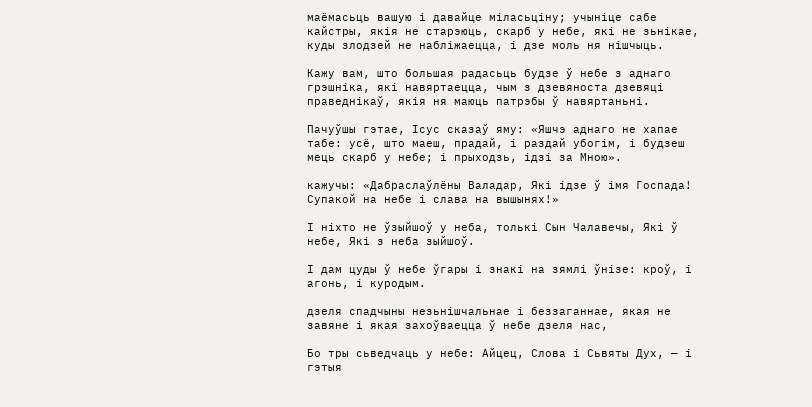маёмасьць вашую і давайце міласьціну; учыніце сабе кайстры, якія не старэюць, скарб у небе, які не зьнікае, куды злодзей не набліжаецца, і дзе моль ня нішчыць.

Кажу вам, што большая радасьць будзе ў небе з аднаго грэшніка, які навяртаецца, чым з дзевяноста дзевяці праведнікаў, якія ня маюць патрэбы ў навяртаньні.

Пачуўшы гэтае, Ісус сказаў яму: «Яшчэ аднаго не хапае табе: усё, што маеш, прадай, і раздай убогім, і будзеш мець скарб у небе; і прыходзь, ідзі за Мною».

кажучы: «Дабраслаўлёны Валадар, Які ідзе ў імя Госпада! Супакой на небе і слава на вышынях!»

І ніхто не ўзыйшоў у неба, толькі Сын Чалавечы, Які ў небе, Які з неба зыйшоў.

І дам цуды ў небе ўгары і знакі на зямлі ўнізе: кроў, і агонь, і куродым.

дзеля спадчыны незьнішчальнае і беззаганнае, якая не завяне і якая захоўваецца ў небе дзеля нас,

Бо тры сьведчаць у небе: Айцец, Слова і Сьвяты Дух, — і гэтыя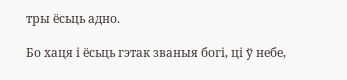тры ёсьць адно.

Бо хаця і ёсьць гэтак званыя богі, ці ў небе,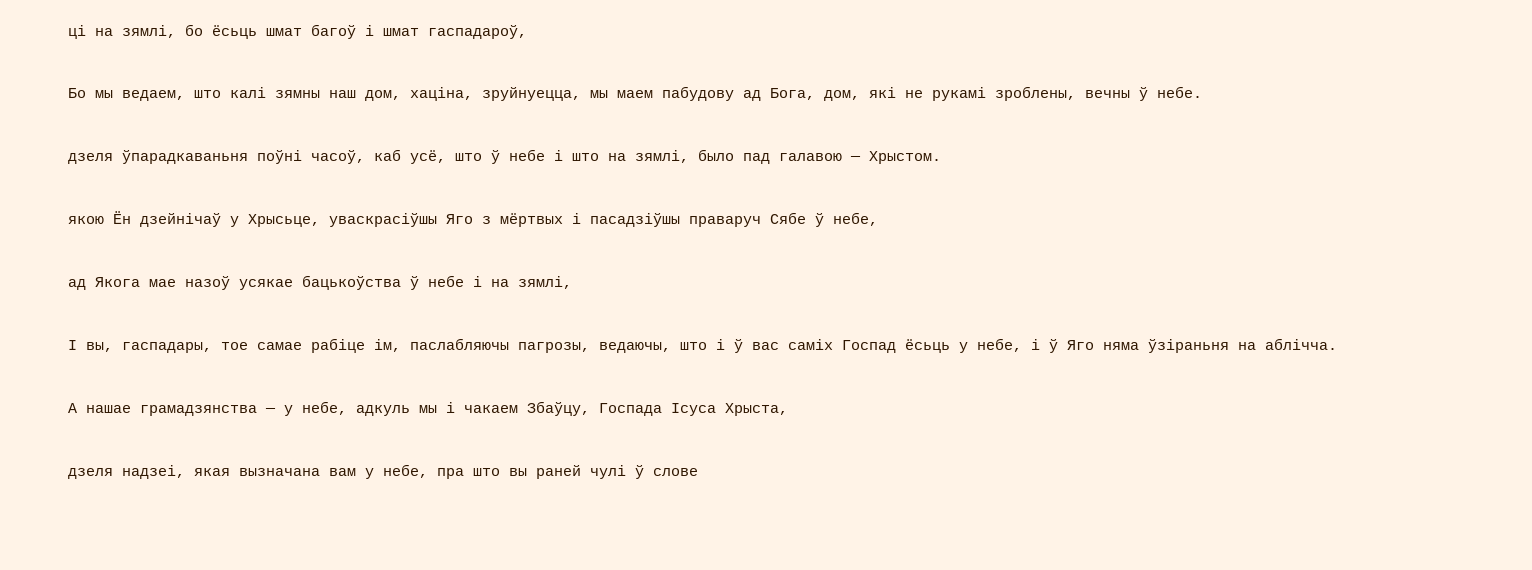ці на зямлі, бо ёсьць шмат багоў і шмат гаспадароў,

Бо мы ведаем, што калі зямны наш дом, хаціна, зруйнуецца, мы маем пабудову ад Бога, дом, які не рукамі зроблены, вечны ў небе.

дзеля ўпарадкаваньня поўні часоў, каб усё, што ў небе і што на зямлі, было пад галавою — Хрыстом.

якою Ён дзейнічаў у Хрысьце, уваскрасіўшы Яго з мёртвых і пасадзіўшы праваруч Сябе ў небе,

ад Якога мае назоў усякае бацькоўства ў небе і на зямлі,

І вы, гаспадары, тое самае рабіце ім, паслабляючы пагрозы, ведаючы, што і ў вас саміх Госпад ёсьць у небе, і ў Яго няма ўзіраньня на аблічча.

А нашае грамадзянства — у небе, адкуль мы і чакаем Збаўцу, Госпада Ісуса Хрыста,

дзеля надзеі, якая вызначана вам у небе, пра што вы раней чулі ў слове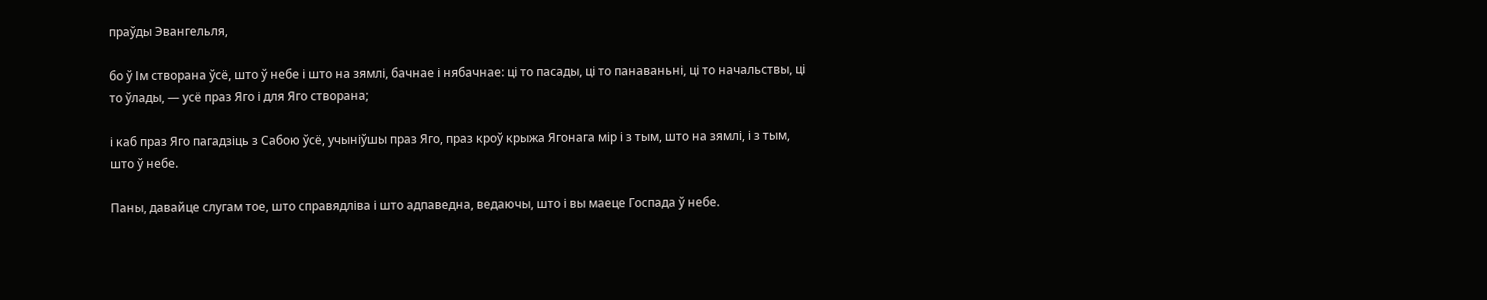праўды Эвангельля,

бо ў Ім створана ўсё, што ў небе і што на зямлі, бачнае і нябачнае: ці то пасады, ці то панаваньні, ці то начальствы, ці то ўлады, — усё праз Яго і для Яго створана;

і каб праз Яго пагадзіць з Сабою ўсё, учыніўшы праз Яго, праз кроў крыжа Ягонага мір і з тым, што на зямлі, і з тым, што ў небе.

Паны, давайце слугам тое, што справядліва і што адпаведна, ведаючы, што і вы маеце Госпада ў небе.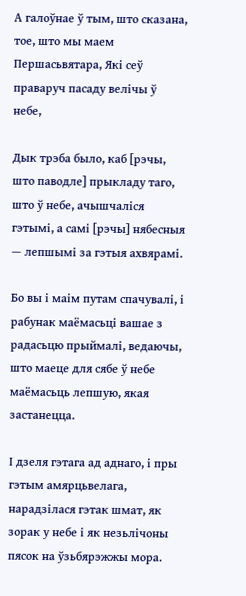А галоўнае ў тым, што сказана, тое, што мы маем Першасьвятара, Які сеў праваруч пасаду велічы ў небе,

Дык трэба было, каб [рэчы, што паводле] прыкладу таго, што ў небе, ачышчаліся гэтымі, а самі [рэчы] нябесныя — лепшымі за гэтыя ахвярамі.

Бо вы і маім путам спачувалі, і рабунак маёмасьці вашае з радасьцю прыймалі, ведаючы, што маеце для сябе ў небе маёмасьць лепшую, якая застанецца.

І дзеля гэтага ад аднаго, і пры гэтым амярцьвелага, нарадзілася гэтак шмат, як зорак у небе і як незьлічоны пясок на ўзьбярэжжы мора.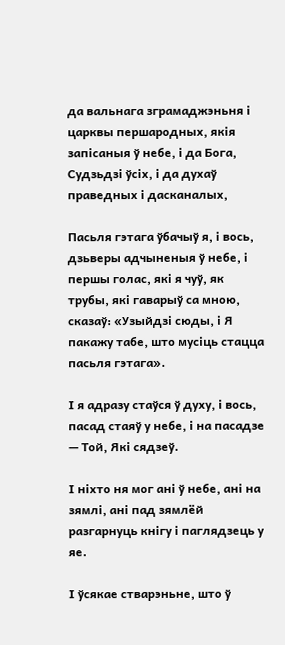да вальнага зграмаджэньня і царквы першародных, якія запісаныя ў небе, і да Бога, Судзьдзі ўсіх, і да духаў праведных і дасканалых,

Пасьля гэтага ўбачыў я, і вось, дзьверы адчыненыя ў небе, і першы голас, які я чуў, як трубы, які гаварыў са мною, сказаў: «Узыйдзі сюды, і Я пакажу табе, што мусіць стацца пасьля гэтага».

І я адразу стаўся ў духу, і вось, пасад стаяў у небе, і на пасадзе — Той, Які сядзеў.

І ніхто ня мог ані ў небе, ані на зямлі, ані пад зямлёй разгарнуць кнігу і паглядзець у яе.

І ўсякае стварэньне, што ў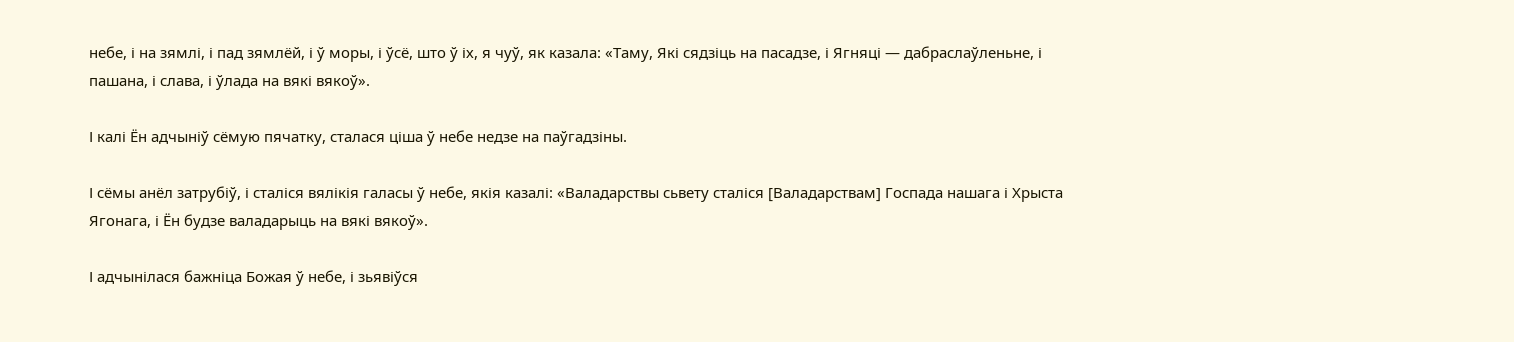небе, і на зямлі, і пад зямлёй, і ў моры, і ўсё, што ў іх, я чуў, як казала: «Таму, Які сядзіць на пасадзе, і Ягняці — дабраслаўленьне, і пашана, і слава, і ўлада на вякі вякоў».

І калі Ён адчыніў сёмую пячатку, сталася ціша ў небе недзе на паўгадзіны.

І сёмы анёл затрубіў, і сталіся вялікія галасы ў небе, якія казалі: «Валадарствы сьвету сталіся [Валадарствам] Госпада нашага і Хрыста Ягонага, і Ён будзе валадарыць на вякі вякоў».

І адчынілася бажніца Божая ў небе, і зьявіўся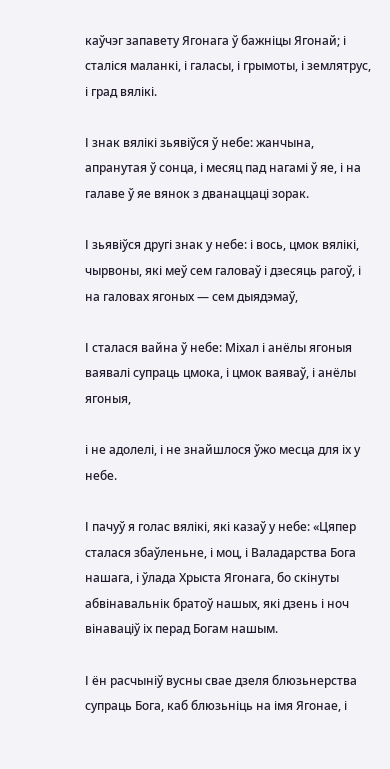каўчэг запавету Ягонага ў бажніцы Ягонай; і сталіся маланкі, і галасы, і грымоты, і землятрус, і град вялікі.

І знак вялікі зьявіўся ў небе: жанчына, апранутая ў сонца, і месяц пад нагамі ў яе, і на галаве ў яе вянок з дванаццаці зорак.

І зьявіўся другі знак у небе: і вось, цмок вялікі, чырвоны, які меў сем галоваў і дзесяць рагоў, і на галовах ягоных — сем дыядэмаў,

І сталася вайна ў небе: Міхал і анёлы ягоныя ваявалі супраць цмока, і цмок ваяваў, і анёлы ягоныя,

і не адолелі, і не знайшлося ўжо месца для іх у небе.

І пачуў я голас вялікі, які казаў у небе: «Цяпер сталася збаўленьне, і моц, і Валадарства Бога нашага, і ўлада Хрыста Ягонага, бо скінуты абвінавальнік братоў нашых, які дзень і ноч вінаваціў іх перад Богам нашым.

І ён расчыніў вусны свае дзеля блюзьнерства супраць Бога, каб блюзьніць на імя Ягонае, і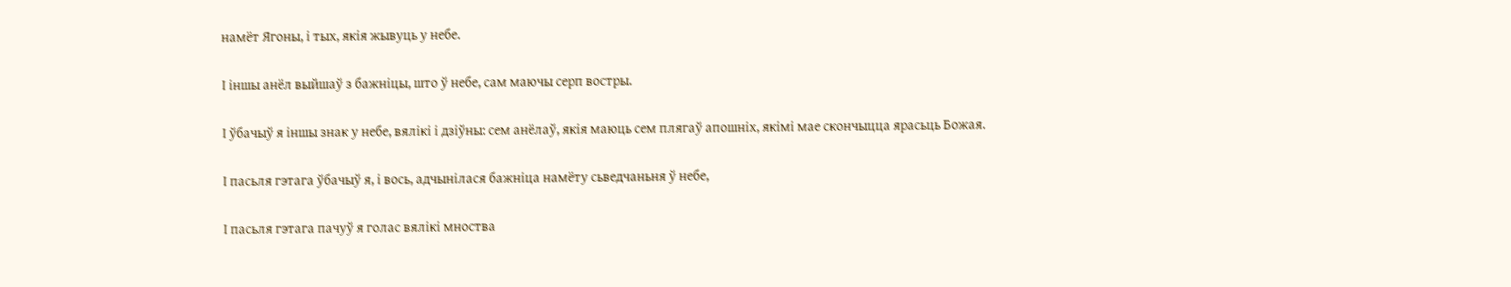намёт Ягоны, і тых, якія жывуць у небе.

І іншы анёл выйшаў з бажніцы, што ў небе, сам маючы серп востры.

І ўбачыў я іншы знак у небе, вялікі і дзіўны: сем анёлаў, якія маюць сем плягаў апошніх, якімі мае скончыцца ярасьць Божая.

І пасьля гэтага ўбачыў я, і вось, адчынілася бажніца намёту сьведчаньня ў небе,

І пасьля гэтага пачуў я голас вялікі мноства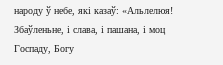народу ў небе, які казаў: «Альлелюя! Збаўленьне, і слава, і пашана, і моц Госпаду, Богу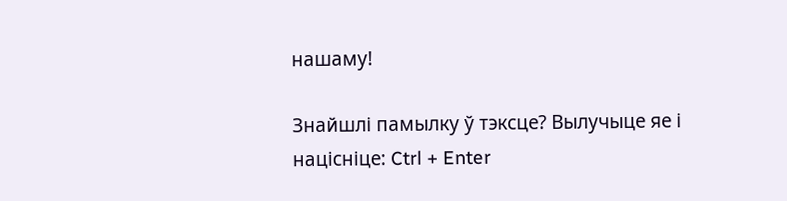нашаму!

Знайшлі памылку ў тэксце? Вылучыце яе і націсніце: Ctrl + Enter